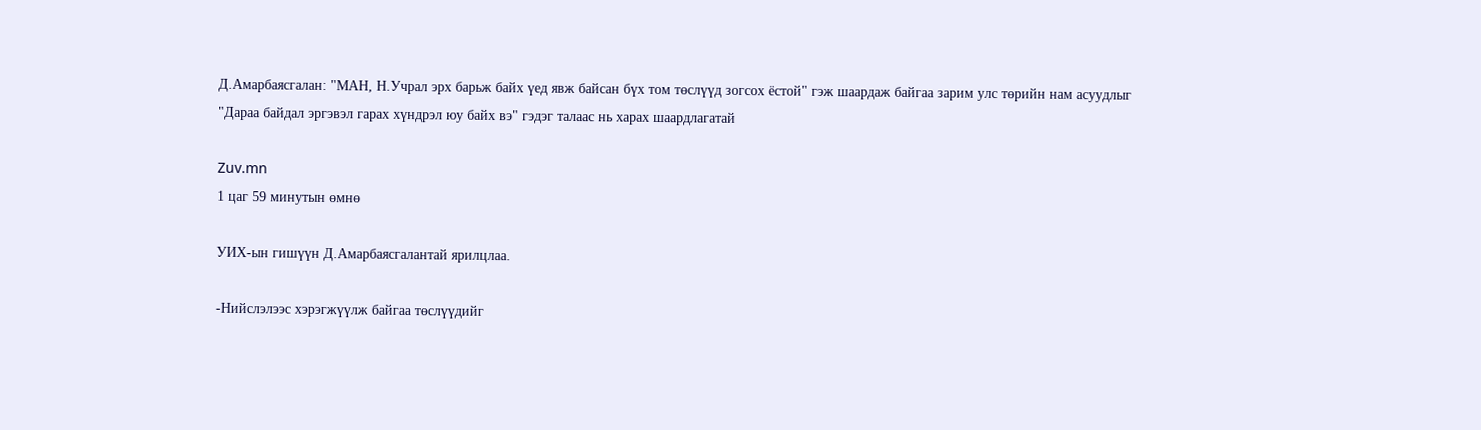Д.Амарбаясгалан: "МАН, Н.Учрал эрх барьж байх үед явж байсан бүх том төслүүд зогсох ёстой" гэж шаардаж байгаа зарим улс төрийн нам асуудлыг "Дараа байдал эргэвэл гарах хүндрэл юу байх вэ" гэдэг талаас нь харах шаардлагатай

Zuv.mn
1 цаг 59 минутын өмнө

УИХ-ын гишүүн Д.Амарбаясгалантай ярилцлаа.

-Нийслэлээс хэрэгжүүлж байгаа төслүүдийг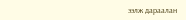ээлж дараалан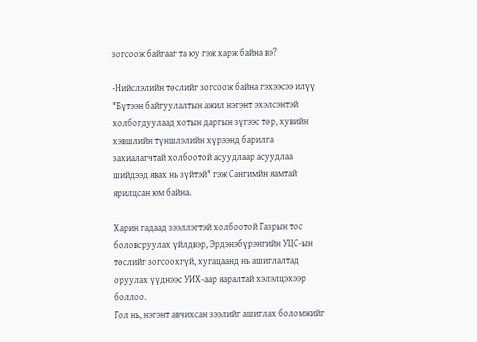зогсоож байгааг та юу гэж харж байна вэ?

-Нийслэлийн төслийг зогсоож байна гэхээсээ илүү "Бүтээн байгуулалтын ажил нэгэнт эхэлсэнтэй холбогдуулаад хотын даргын зүгээс төр, хувийн хэвшлийн түншлэлийн хүрээнд барилга захиалагчтай холбоотой асуудлаар асуудлаа шийдээд явах нь зүйтэй" гэж Сангимйн яамтай ярилцсан юм байна.

Харин гадаад зээллэгтэй холбоотой Газрын тос боловсруулах үйлдвэр, Эрдэнэбүрэнгийн УЦС-ын төслийг зогсоохгүй, хугацаанд нь ашиглалтад оруулах үүднээс УИХ-аар яаралтай хэлэлцэхээр боллоо.
Гол нь, нэгэнт авчихсан зээлийг ашиглах боломжийг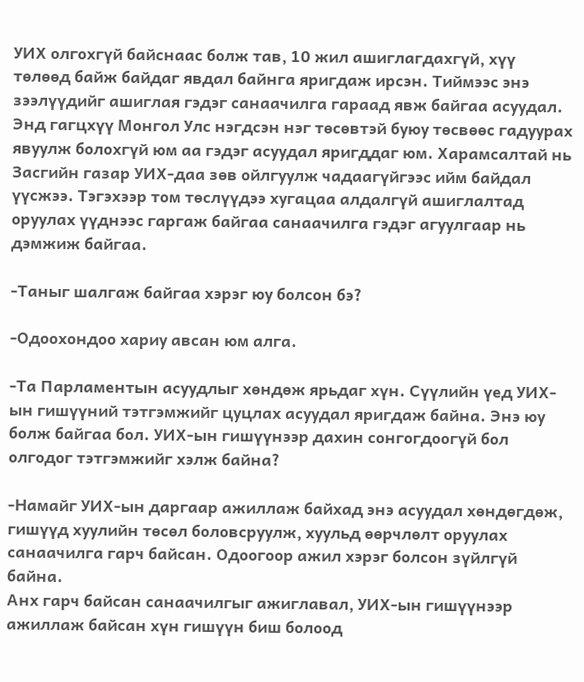УИХ олгохгүй байснаас болж тав, 10 жил ашиглагдахгүй, хүү төлөөд байж байдаг явдал байнга яригдаж ирсэн. Тиймээс энэ зээлүүдийг ашиглая гэдэг санаачилга гараад явж байгаа асуудал. Энд гагцхүү Монгол Улс нэгдсэн нэг төсөвтэй буюу төсвөөс гадуурах явуулж болохгүй юм аа гэдэг асуудал яригддаг юм. Харамсалтай нь Засгийн газар УИХ-даа зөв ойлгуулж чадаагүйгээс ийм байдал үүсжээ. Тэгэхээр том төслүүдээ хугацаа алдалгүй ашиглалтад оруулах үүднээс гаргаж байгаа санаачилга гэдэг агуулгаар нь дэмжиж байгаа.

-Таныг шалгаж байгаа хэрэг юу болсон бэ?

-Одоохондоо хариу авсан юм алга.

-Та Парламентын асуудлыг хөндөж ярьдаг хүн. Сүүлийн үед УИХ-ын гишүүний тэтгэмжийг цуцлах асуудал яригдаж байна. Энэ юу болж байгаа бол. УИХ-ын гишүүнээр дахин сонгогдоогүй бол олгодог тэтгэмжийг хэлж байна?

-Намайг УИХ-ын даргаар ажиллаж байхад энэ асуудал хөндөгдөж, гишүүд хуулийн төсөл боловсруулж, хуульд өөрчлөлт оруулах санаачилга гарч байсан. Одоогоор ажил хэрэг болсон зүйлгүй байна.
Анх гарч байсан санаачилгыг ажиглавал, УИХ-ын гишүүнээр ажиллаж байсан хүн гишүүн биш болоод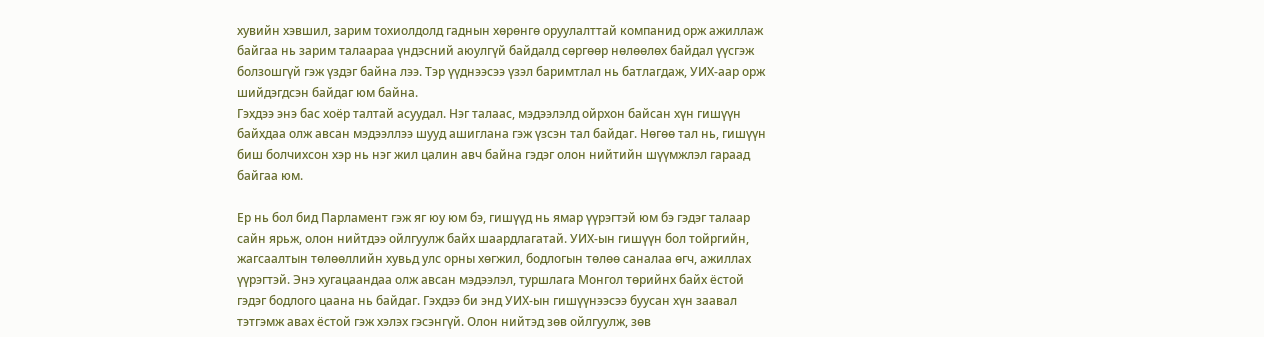хувийн хэвшил, зарим тохиолдолд гаднын хөрөнгө оруулалттай компанид орж ажиллаж байгаа нь зарим талаараа үндэсний аюулгүй байдалд сөргөөр нөлөөлөх байдал үүсгэж болзошгүй гэж үздэг байна лээ. Тэр үүднээсээ үзэл баримтлал нь батлагдаж, УИХ-аар орж шийдэгдсэн байдаг юм байна.
Гэхдээ энэ бас хоёр талтай асуудал. Нэг талаас, мэдээлэлд ойрхон байсан хүн гишүүн байхдаа олж авсан мэдээллээ шууд ашиглана гэж үзсэн тал байдаг. Нөгөө тал нь, гишүүн биш болчихсон хэр нь нэг жил цалин авч байна гэдэг олон нийтийн шүүмжлэл гараад байгаа юм.

Ер нь бол бид Парламент гэж яг юу юм бэ, гишүүд нь ямар үүрэгтэй юм бэ гэдэг талаар сайн ярьж, олон нийтдээ ойлгуулж байх шаардлагатай. УИХ-ын гишүүн бол тойргийн, жагсаалтын төлөөллийн хувьд улс орны хөгжил, бодлогын төлөө саналаа өгч, ажиллах үүрэгтэй. Энэ хугацаандаа олж авсан мэдээлэл, туршлага Монгол төрийнх байх ёстой гэдэг бодлого цаана нь байдаг. Гэхдээ би энд УИХ-ын гишүүнээсээ буусан хүн заавал тэтгэмж авах ёстой гэж хэлэх гэсэнгүй. Олон нийтэд зөв ойлгуулж, зөв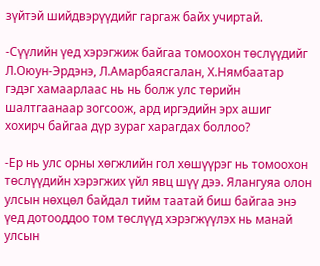зүйтэй шийдвэрүүдийг гаргаж байх учиртай.

-Сүүлийн үед хэрэгжиж байгаа томоохон төслүүдийг Л.Оюун-Эрдэнэ, Л.Амарбаясгалан, Х.Нямбаатар гэдэг хамаарлаас нь нь болж улс төрийн шалтгаанаар зогсоож, ард иргэдийн эрх ашиг хохирч байгаа дүр зураг харагдах боллоо?

-Ер нь улс орны хөгжлийн гол хөшүүрэг нь томоохон төслүүдийн хэрэгжих үйл явц шүү дээ. Ялангуяа олон улсын нөхцөл байдал тийм таатай биш байгаа энэ үед дотооддоо том төслүүд хэрэгжүүлэх нь манай улсын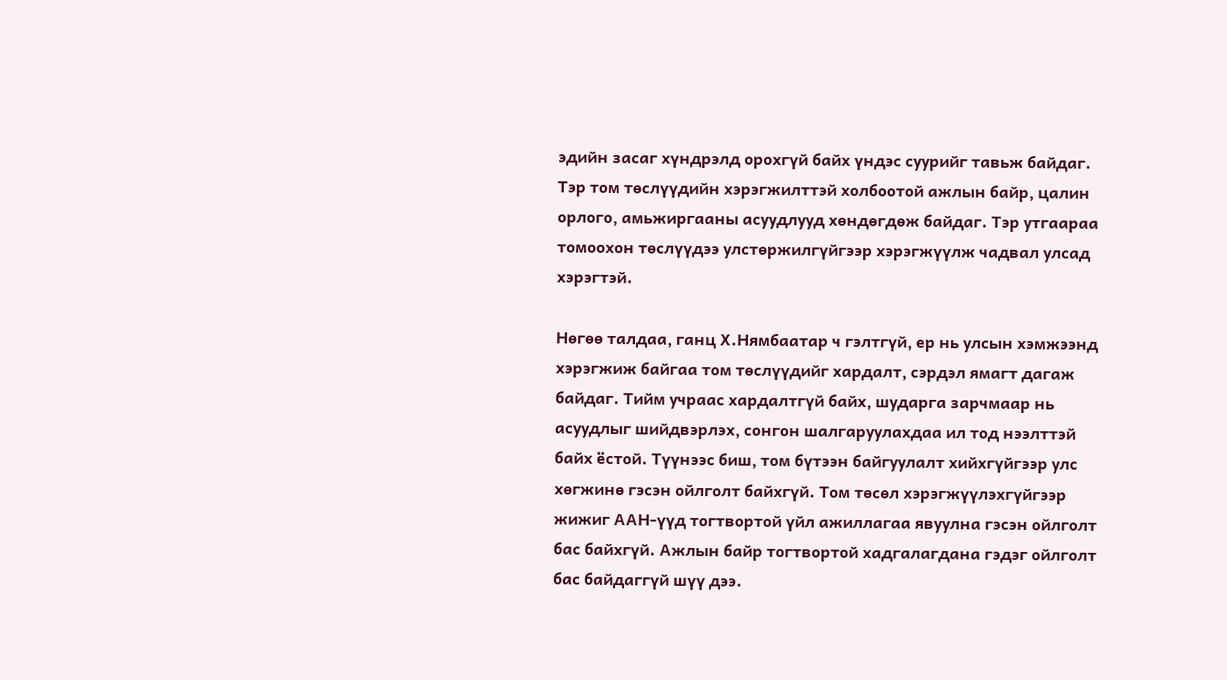эдийн засаг хүндрэлд орохгүй байх үндэс суурийг тавьж байдаг. Тэр том төслүүдийн хэрэгжилттэй холбоотой ажлын байр, цалин орлого, амьжиргааны асуудлууд хөндөгдөж байдаг. Тэр утгаараа томоохон төслүүдээ улстөржилгүйгээр хэрэгжүүлж чадвал улсад хэрэгтэй.

Нөгөө талдаа, ганц Х.Нямбаатар ч гэлтгүй, ер нь улсын хэмжээнд хэрэгжиж байгаа том төслүүдийг хардалт, сэрдэл ямагт дагаж байдаг. Тийм учраас хардалтгүй байх, шударга зарчмаар нь асуудлыг шийдвэрлэх, сонгон шалгаруулахдаа ил тод нээлттэй байх ёстой. Түүнээс биш, том бүтээн байгуулалт хийхгүйгээр улс хөгжинө гэсэн ойлголт байхгүй. Том төсөл хэрэгжүүлэхгүйгээр жижиг ААН-үүд тогтвортой үйл ажиллагаа явуулна гэсэн ойлголт бас байхгүй. Ажлын байр тогтвортой хадгалагдана гэдэг ойлголт бас байдаггүй шүү дээ.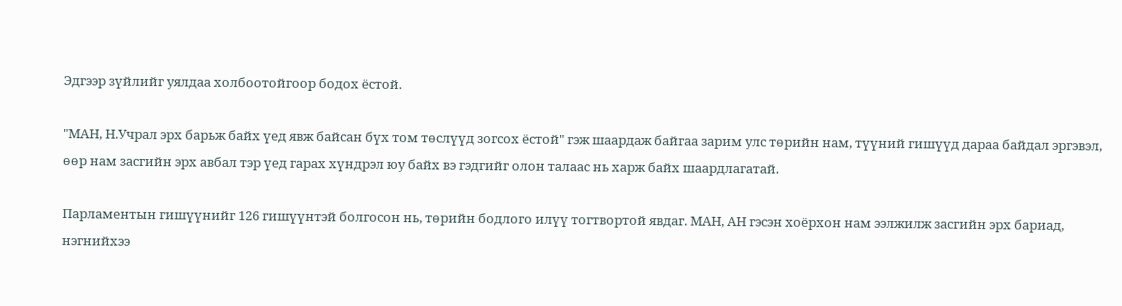Эдгээр зүйлийг уялдаа холбоотойгоор бодох ёстой.

"МАН, Н.Учрал эрх барьж байх үед явж байсан бүх том төслүүд зогсох ёстой" гэж шаардаж байгаа зарим улс төрийн нам, түүний гишүүд дараа байдал эргэвэл, өөр нам засгийн эрх авбал тэр үед гарах хүндрэл юу байх вэ гэдгийг олон талаас нь харж байх шаардлагатай.

Парламентын гишүүнийг 126 гишүүнтэй болгосон нь, төрийн бодлого илүү тогтвортой явдаг. МАН, АН гэсэн хоёрхон нам ээлжилж засгийн эрх бариад, нэгнийхээ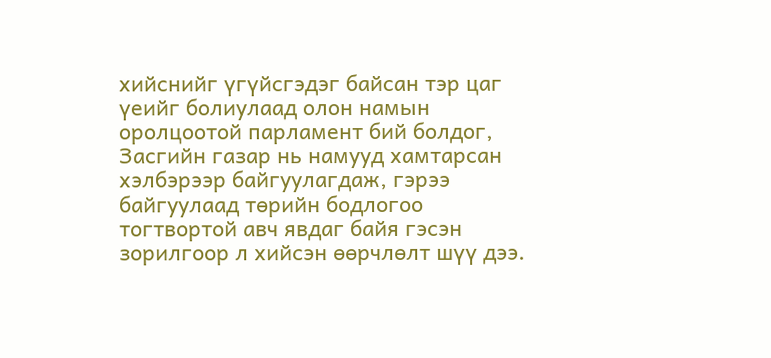хийснийг үгүйсгэдэг байсан тэр цаг үеийг болиулаад олон намын оролцоотой парламент бий болдог, Засгийн газар нь намууд хамтарсан хэлбэрээр байгуулагдаж, гэрээ байгуулаад төрийн бодлогоо тогтвортой авч явдаг байя гэсэн зорилгоор л хийсэн өөрчлөлт шүү дээ.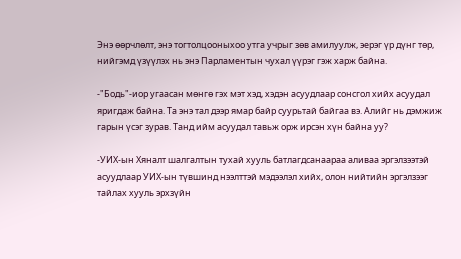Энэ өөрчлөлт, энэ тогтолцооныхоо утга учрыг зөв амилуулж, эерэг үр дүнг төр, нийгэмд үзүүлэх нь энэ Парламентын чухал үүрэг гэж харж байна.

-"Бодь"-иор угаасан мөнгө гэх мэт хэд, хэдэн асуудлаар сонсгол хийх асуудал яригдаж байна. Та энэ тал дээр ямар байр суурьтай байгаа вэ. Алийг нь дэмжиж гарын үсэг зурав. Танд ийм асуудал тавьж орж ирсэн хүн байна уу?

-УИХ-ын Хяналт шалгалтын тухай хууль батлагдсанаараа аливаа эргэлзээтэй асуудлаар УИХ-ын түвшинд нээлттэй мэдээлэл хийх, олон нийтийн эргэлзээг тайлах хууль эрхзүйн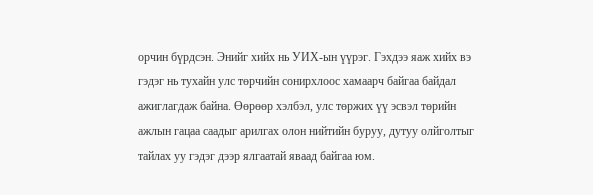орчин бүрдсэн. Энийг хийх нь УИХ-ын үүрэг. Гэхдээ яаж хийх вэ гэдэг нь тухайн улс төрчийн сонирхлоос хамаарч байгаа байдал ажиглагдаж байна. Өөрөөр хэлбэл, улс төржих үү эсвэл төрийн ажлын гацаа саадыг арилгах олон нийтийн буруу, дутуу олйголтыг тайлах уу гэдэг дээр ялгаатай яваад байгаа юм.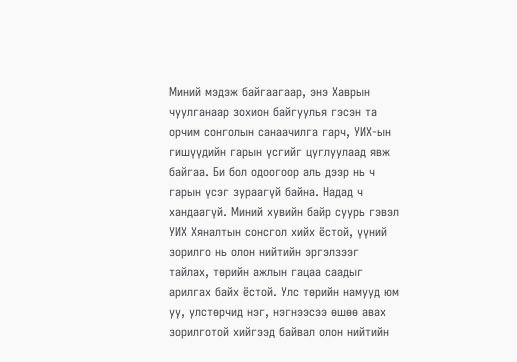Миний мэдэж байгаагаар, энэ Хаврын чуулганаар зохион байгуулья гэсэн та орчим сонголын санаачилга гарч, УИХ-ын гишүүдийн гарын үсгийг цуглуулаад явж байгаа. Би бол одоогоор аль дээр нь ч гарын үсэг зураагүй байна. Надад ч хандаагүй. Миний хувийн байр суурь гэвэл УИХ Хяналтын сонсгол хийх ёстой, үүний зорилго нь олон нийтийн эргэлзээг тайлах, төрийн ажлын гацаа саадыг арилгах байх ёстой. Улс төрийн намууд юм уу, улстөрчид нэг, нэгнээсээ өшөө авах зорилготой хийгээд байвал олон нийтийн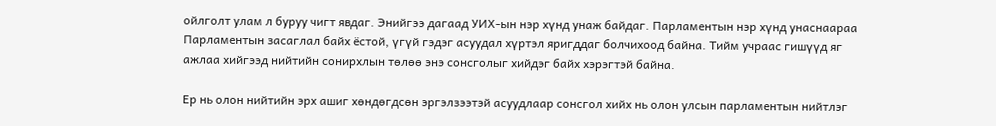ойлголт улам л буруу чигт явдаг. Энийгээ дагаад УИХ-ын нэр хүнд унаж байдаг. Парламентын нэр хүнд унаснаараа Парламентын засаглал байх ёстой, үгүй гэдэг асуудал хүртэл яригддаг болчихоод байна. Тийм учраас гишүүд яг ажлаа хийгээд нийтийн сонирхлын төлөө энэ сонсголыг хийдэг байх хэрэгтэй байна.

Ер нь олон нийтийн эрх ашиг хөндөгдсөн эргэлзээтэй асуудлаар сонсгол хийх нь олон улсын парламентын нийтлэг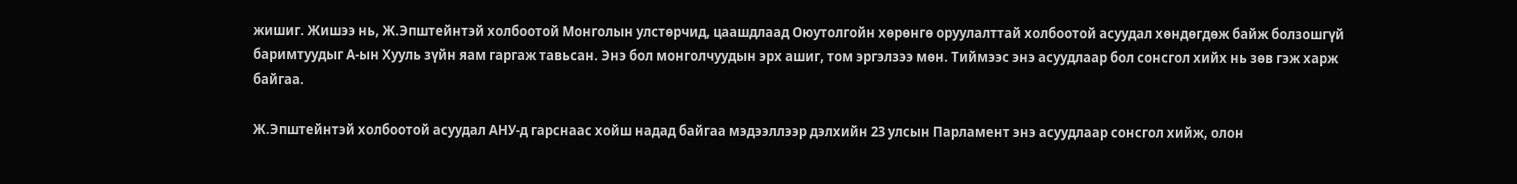жишиг. Жишээ нь, Ж.Эпштейнтэй холбоотой Монголын улстөрчид, цаашдлаад Оюутолгойн хөрөнгө оруулалттай холбоотой асуудал хөндөгдөж байж болзошгүй баримтуудыг А-ын Хууль зүйн яам гаргаж тавьсан. Энэ бол монголчуудын эрх ашиг, том эргэлзээ мөн. Тиймээс энэ асуудлаар бол сонсгол хийх нь зөв гэж харж байгаа.

Ж.Эпштейнтэй холбоотой асуудал АНУ-д гарснаас хойш надад байгаа мэдээллээр дэлхийн 23 улсын Парламент энэ асуудлаар сонсгол хийж, олон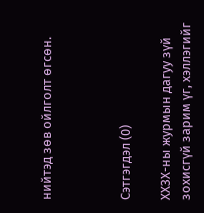нийтэд зөв ойлголт өгсөн.



Сэтгэгдэл (0)

ХХЗХ-ны журмын дагуу зүй зохисгүй зарим үг, хэллэгийг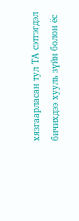хязгаарласан тул ТА сэтгэгдэл бичихдээ хууль зүйн болон ёс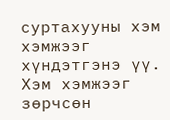суртахууны хэм хэмжээг хүндэтгэнэ үү. Хэм хэмжээг зөрчсөн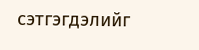сэтгэгдэлийг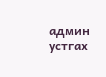админ устгах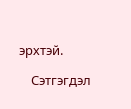эрхтэй.

    Сэтгэгдэл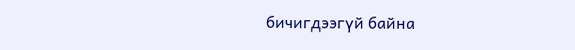бичигдээгүй байна